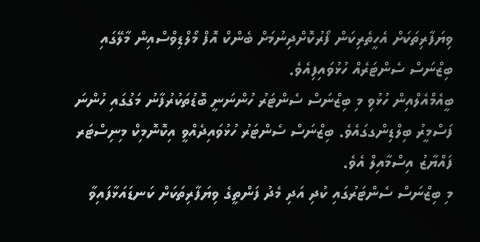ވިޔަފާރިތަކަށް އެހީތެރިކަން ފޯރުކޮށްދިނުމަށް ބެންކް އޮފް މޯލްޑިވްސްއިން މާލޭގައި ބިޒްނަސް ސެންޓަރެއް ހުޅުވައިފިއެވެ.
ބީއެމްއެލްއިން ހުޅުވި މި ބިޒްނަސް ސެންޓަރު ހުންނަނީ ބޮޑުތަކުރުފާނު މަގުގައި ހުންނަ ފަސްމީރު ބިލްޑިންގގައެވެ. ބިޒްނަސް ސެންޓަރު ހުޅުވައިދެއްވީ އިކޮނޮމިކް މިނިސްޓަރ ފައްޔާޒު އިސްމާއިލް އެވެ.
މި ބިޒްނަސް ސެންޓަރުގައި ކުދި އަދި މެދު ފަންތީގެ ވިޔަފާރިތަކަށް ކަނޑައަޅާފައިވާ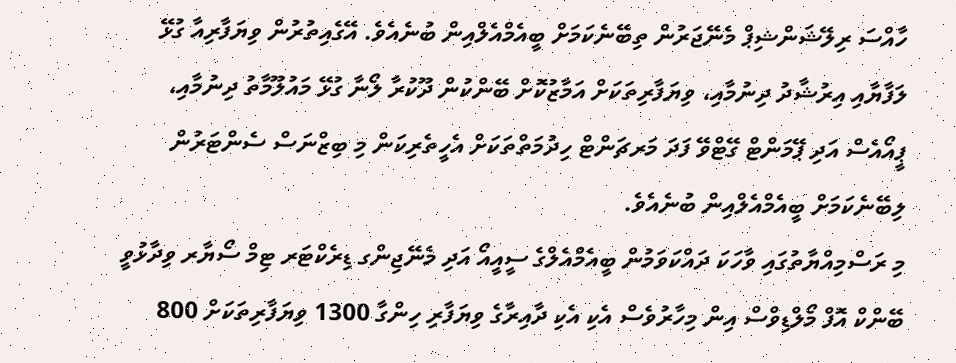ހާއްސަ ރިލޭޝަންޝިޕް މެނޭޖަރުން ތިބޭނެކަމަށް ބީއެމްއެލްއިން ބުނެއެވެ. އޭގެއިތުރުން ވިޔަފާރިއާ ގުޅޭ ލަފާޔާއި އިރުޝާދު ދިނުމާއި، ވިޔަފާރިތަކަށް އަމާޒުކޮށް ބޭންކުން ދޫކުރާ ލޯނާ ގުޅޭ މައުލޫމާތު ދިނުމާއި، ޕީއޯއެސް އަދި ޕޭމަންޓް ގޭޓްވޭ ފަދަ މަރޗަންޓް ހިދުމަތްތަކަށް އެހީތެރިކަން މި ބިޒްނަސް ސެންޓަރުން ލިބޭނެކަމަށް ބީއެމްއެލްއިން ބުނެއެވެ.
މި ރަސްމިއްޔާތުގައި ވާހަކަ ދައްކަވަމުން ބީއެމްއެލްގެ ސީއީއޯ އަދި މެނޭޖިންގ ޑިރެކްޓަރ ޓިމް ސޯޔާރ ވިދާޅުވީ ބޭންކް އޮފް މޯލްޑިވްސް އިން މިހާރުވެސް އެކި އެކި ދާއިރާގެ ވިޔަފާރި ހިންގާ 1300 ވިޔަފާރިތަކަށް 800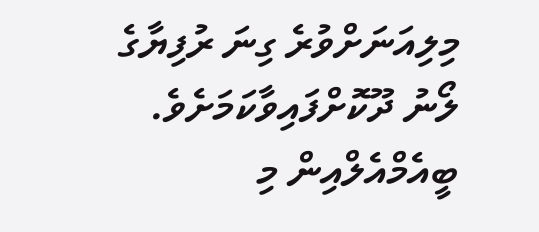މިލިއަނަށްވުރެ ގިނަ ރުފިޔާގެ ލޯނު ދޫކޮށްފައިވާކަމަށެވެ.
ބީއެމްއެލްއިން މި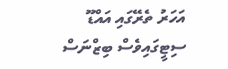އަހަރު ތެރޭގައި އައްޑޫ ސިޓީގައިވެސް ބިޒްނަސް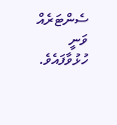ސެންޓަރެއް ވަނީ ހުޅުވާފައެވެ.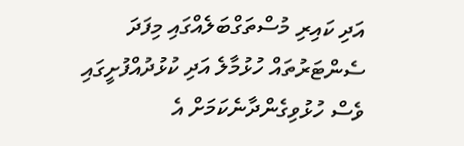އަދި ކައިރި މުސްތަގްބަލެއްގައި މިފަދަ ސެންޓަރުތައް ހުޅުމާލެ އަދި ކުޅުދުއްފުށީގައި ވެސް ހުޅުވިގެންދާނެކަމަށް އެ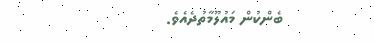ބެންކުން މައުލޫމާތުދެއެވެ.